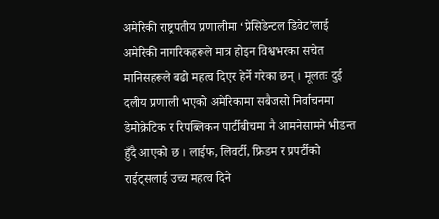अमेरिकी राष्ट्रपतीय प्रणालीमा ‘प्रेसिडेन्टल डिवेट’लाई अमेरिकी नागरिकहरूले मात्र होइन विश्वभरका सचेत मानिसहरूले बढो महत्व दिएर हेर्ने गरेका छन् । मूलतः दुई दलीय प्रणाली भएको अमेरिकामा सबैजसो निर्वाचनमा डेमोक्रेटिक र रिपब्लिकन पार्टीबीचमा नै आमनेसामने भीडन्त हुँदै आएको छ । लाईफ, लिवर्टी, फ्रिडम र प्रपर्टीको राईट्सलाई उच्च महत्व दिने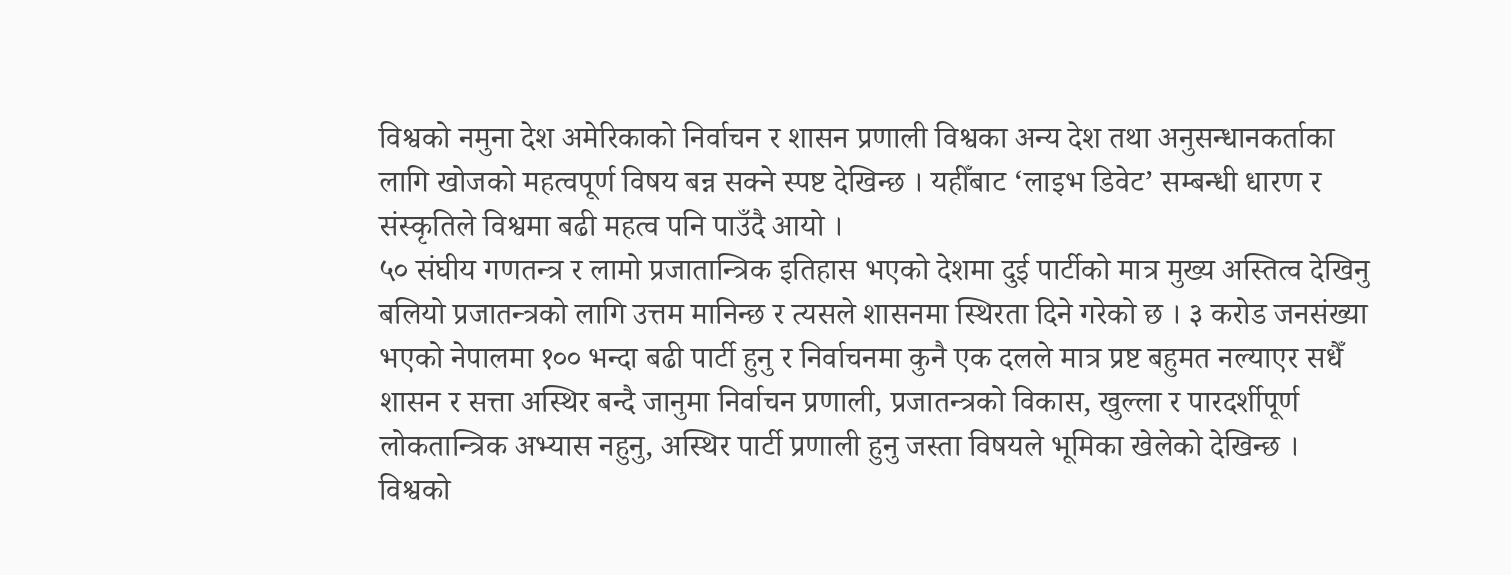विश्वको नमुना देश अमेरिकाको निर्वाचन र शासन प्रणाली विश्वका अन्य देश तथा अनुसन्धानकर्ताका लागि खोजको महत्वपूर्ण विषय बन्न सक्ने स्पष्ट देखिन्छ । यहीँबाट ‘लाइभ डिवेट’ सम्बन्धी धारण र संस्कृतिले विश्वमा बढी महत्व पनि पाउँदै आयो ।
५० संघीय गणतन्त्र र लामो प्रजातान्त्रिक इतिहास भएको देशमा दुई पार्टीको मात्र मुख्य अस्तित्व देखिनु बलियो प्रजातन्त्रको लागि उत्तम मानिन्छ र त्यसले शासनमा स्थिरता दिने गरेको छ । ३ करोड जनसंख्या भएको नेपालमा १०० भन्दा बढी पार्टी हुनु र निर्वाचनमा कुनै एक दलले मात्र प्रष्ट बहुमत नल्याएर सधैँ शासन र सत्ता अस्थिर बन्दै जानुमा निर्वाचन प्रणाली, प्रजातन्त्रको विकास, खुल्ला र पारदर्शीपूर्ण लोकतान्त्रिक अभ्यास नहुनु, अस्थिर पार्टी प्रणाली हुनु जस्ता विषयले भूमिका खेलेको देखिन्छ ।
विश्वको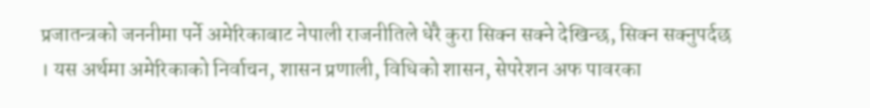प्रजातन्त्रको जननीमा पर्ने अमेरिकाबाट नेपाली राजनीतिले धेरै कुरा सिक्न सक्ने देखिन्छ, सिक्न सक्नुपर्दछ । यस अर्थमा अमेरिकाको निर्वाचन, शासन प्रणाली, विधिको शासन, सेपरेशन अफ पावरका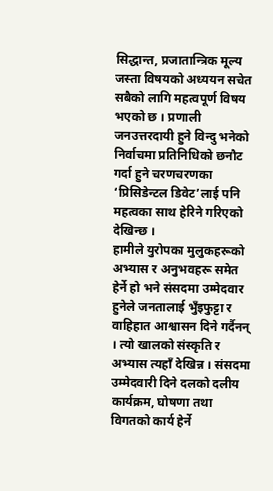सिद्धान्त, प्रजातान्त्रिक मूल्य जस्ता विषयको अध्ययन सचेत सबैको लागि महत्वपूर्ण विषय भएको छ । प्रणाली जनउत्तरदायी हुने विन्दु भनेको निर्वाचमा प्रतिनिधिको छनौट गर्दा हुने चरणचरणका ‘प्रिसिडेन्टल डिवेट’लाई पनि महत्वका साथ हेरिने गरिएको देखिन्छ ।
हामीले युरोपका मुलुकहरूको अभ्यास र अनुभवहरू समेत हेर्ने हो भने संसदमा उम्मेदवार हुनेले जनतालाई भुँइफुट्टा र वाहिहात आश्वासन दिने गर्दैनन् । त्यो खालको संस्कृति र अभ्यास त्यहाँ देखिन्न । संसदमा उम्मेदवारी दिने दलको दलीय कार्यक्रम, घोषणा तथा विगतको कार्य हेर्ने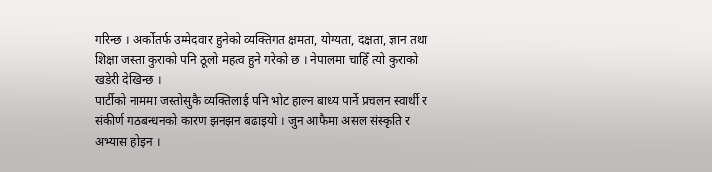गरिन्छ । अर्कोतर्फ उम्मेदवार हुनेको व्यक्तिगत क्षमता, योग्यता, दक्षता, ज्ञान तथा शिक्षा जस्ता कुराको पनि ठूलो महत्व हुने गरेको छ । नेपालमा चाहिँ त्यो कुराको खडेरी देखिन्छ ।
पार्टीको नाममा जस्तोसुकै व्यक्तिलाई पनि भोट हाल्न बाध्य पार्ने प्रचलन स्वार्थी र संकीर्ण गठबन्धनको कारण झनझन बढाइयो । जुन आफैमा असल संस्कृति र अभ्यास होइन ।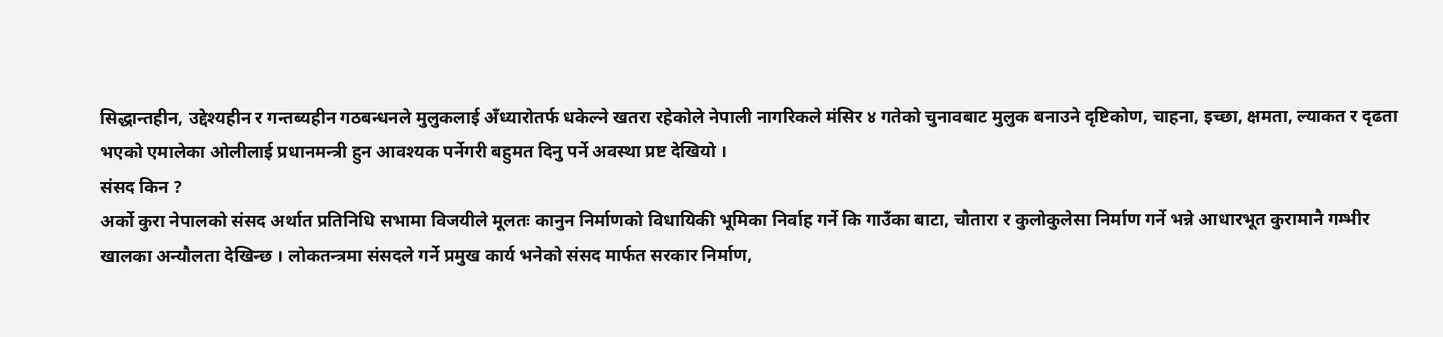सिद्धान्तहीन, उद्देश्यहीन र गन्तब्यहीन गठबन्धनले मुलुकलाई अँध्यारोतर्फ धकेल्ने खतरा रहेकोले नेपाली नागरिकले मंसिर ४ गतेको चुनावबाट मुलुक बनाउने दृष्टिकोण, चाहना, इच्छा, क्षमता, ल्याकत र दृढता भएको एमालेका ओलीलाई प्रधानमन्त्री हुन आवश्यक पर्नेगरी बहुमत दिनु पर्ने अवस्था प्रष्ट देखियो ।
संसद किन ?
अर्को कुरा नेपालको संसद अर्थात प्रतिनिधि सभामा विजयीले मूलतः कानुन निर्माणको विधायिकी भूमिका निर्वाह गर्ने कि गाउँका बाटा, चौतारा र कुलोकुलेसा निर्माण गर्ने भन्ने आधारभूत कुरामानै गम्भीर खालका अन्यौलता देखिन्छ । लोकतन्त्रमा संसदले गर्ने प्रमुख कार्य भनेको संसद मार्फत सरकार निर्माण,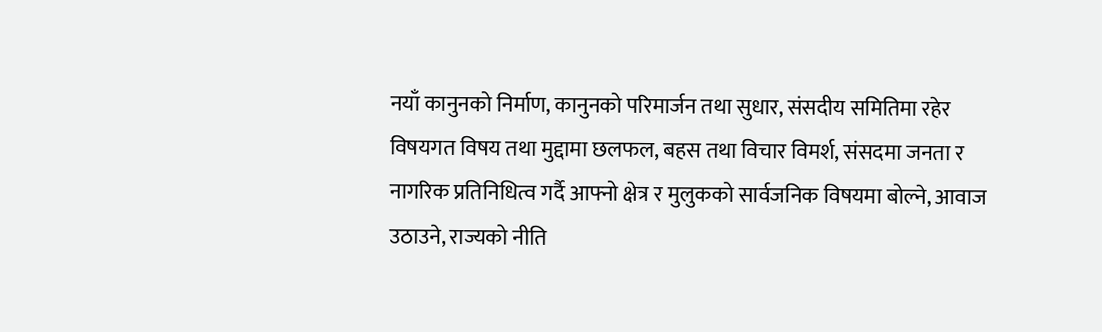नयाँ कानुनको निर्माण, कानुनको परिमार्जन तथा सुधार, संसदीय समितिमा रहेर विषयगत विषय तथा मुद्दामा छलफल, बहस तथा विचार विमर्श, संसदमा जनता र नागरिक प्रतिनिधित्व गर्दै आफ्नो क्षेत्र र मुलुकको सार्वजनिक विषयमा बोल्ने, आवाज उठाउने, राज्यको नीति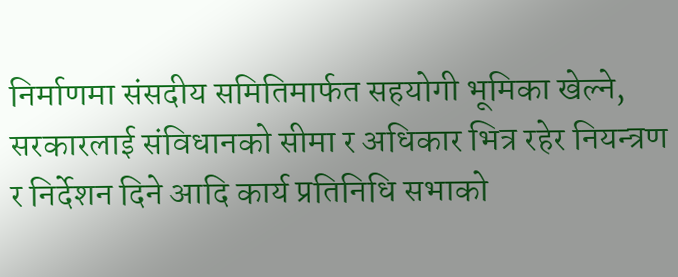निर्माणमा संसदीय समितिमार्फत सहयोगी भूमिका खेल्ने, सरकारलाई संविधानको सीमा र अधिकार भित्र रहेर नियन्त्रण र निर्देशन दिने आदि कार्य प्रतिनिधि सभाको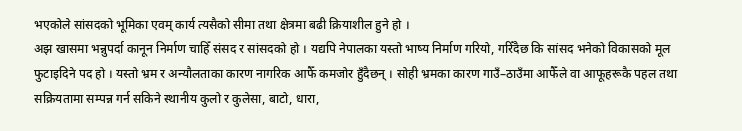भएकोले सांसदको भूमिका एवम् कार्य त्यसैको सीमा तथा क्षेत्रमा बढी क्रियाशील हुने हो ।
अझ खासमा भन्नुपर्दा कानून निर्माण चाहिँ संसद र सांसदको हो । यद्यपि नेपालका यस्तो भाष्य निर्माण गरियो, गरिँदैछ कि सांसद भनेको विकासको मूल फुटाइदिने पद हो । यस्तो भ्रम र अन्यौलताका कारण नागरिक आफैँ कमजोर हुँदैछन् । सोही भ्रमका कारण गाउँ–ठाउँमा आफैँले वा आफूहरूकै पहल तथा सक्रियतामा सम्पन्न गर्न सकिने स्थानीय कुलो र कुलेसा, बाटो, धारा,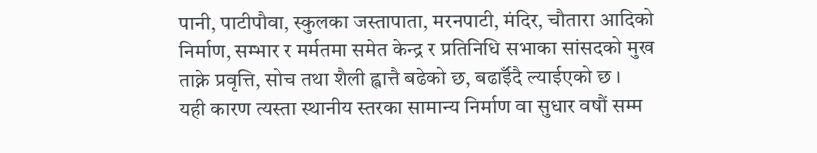पानी, पाटीपौवा, स्कुलका जस्तापाता, मरनपाटी, मंदिर, चौतारा आदिको निर्माण, सम्भार र मर्मतमा समेत केन्द्र र प्रतिनिधि सभाका सांसदको मुख ताक्ने प्रवृत्ति, सोच तथा शैली ह्वात्तै बढेको छ, बढाईँदै ल्याईएको छ ।
यही कारण त्यस्ता स्थानीय स्तरका सामान्य निर्माण वा सुधार वषौं सम्म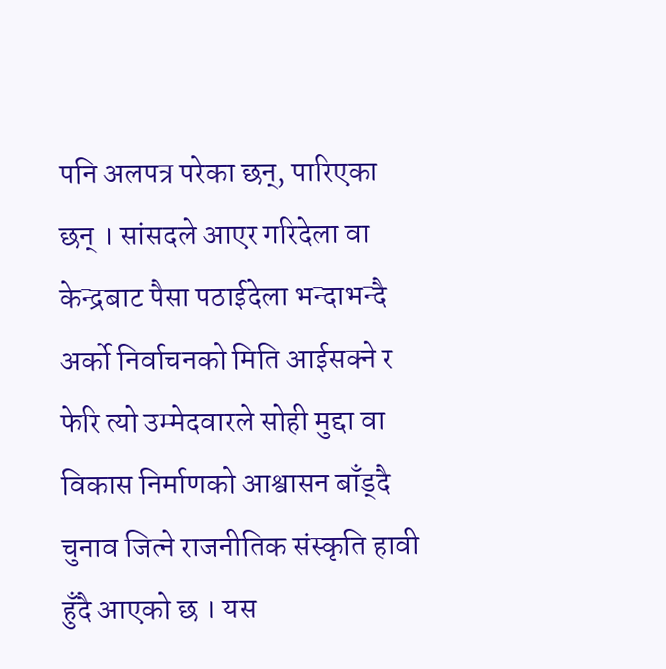पनि अलपत्र परेका छन्, पारिएका छन् । सांसदले आएर गरिदेला वा केन्द्रबाट पैसा पठाईदेला भन्दाभन्दै अर्को निर्वाचनको मिति आईसक्ने र फेरि त्यो उम्मेदवारले सोही मुद्दा वा विकास निर्माणको आश्वासन बाँड्दै चुनाव जित्ने राजनीतिक संस्कृति हावी हुँदै आएको छ । यस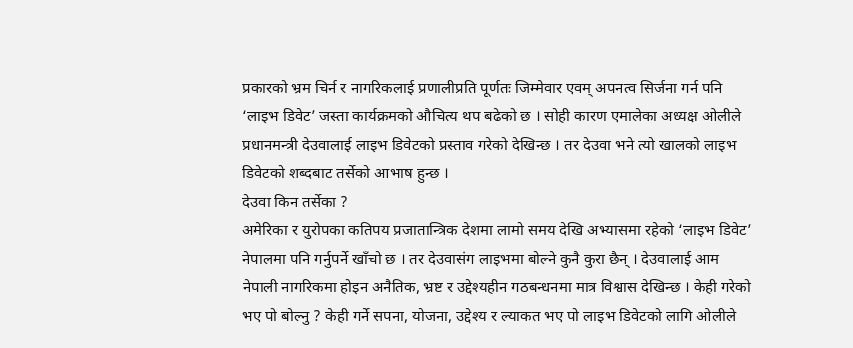प्रकारको भ्रम चिर्न र नागरिकलाई प्रणालीप्रति पूर्णतः जिम्मेवार एवम् अपनत्व सिर्जना गर्न पनि ‘लाइभ डिवेट’ जस्ता कार्यक्रमको औचित्य थप बढेको छ । सोही कारण एमालेका अध्यक्ष ओलीले प्रधानमन्त्री देउवालाई लाइभ डिवेटको प्रस्ताव गरेको देखिन्छ । तर देउवा भने त्यो खालको लाइभ डिवेटको शब्दबाट तर्सेको आभाष हुन्छ ।
देउवा किन तर्सेका ?
अमेरिका र युरोपका कतिपय प्रजातान्त्रिक देशमा लामो समय देखि अभ्यासमा रहेको ‘लाइभ डिवेट’ नेपालमा पनि गर्नुपर्ने खाँचो छ । तर देउवासंग लाइभमा बोल्ने कुनै कुरा छैन् । देउवालाई आम नेपाली नागरिकमा होइन अनैतिक, भ्रष्ट र उद्देश्यहीन गठबन्धनमा मात्र विश्वास देखिन्छ । केही गरेको भए पो बोल्नु ? केही गर्ने सपना, योजना, उद्देश्य र ल्याकत भए पो लाइभ डिवेटको लागि ओलीले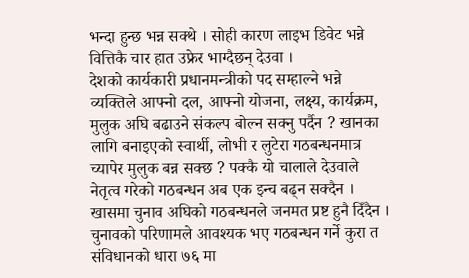भन्दा हुन्छ भन्न सक्थे । सोही कारण लाइभ डिवेट भन्ने वित्तिकै चार हात उफ्रेर भाग्दैछन् देउवा ।
देशको कार्यकारी प्रधानमन्त्रीको पद सम्हाल्ने भन्ने व्यक्तिले आफ्नो दल, आफ्नो योजना, लक्ष्य, कार्यक्रम, मुलुक अघि बढाउने संकल्प बोल्न सक्नु पर्दैन ? खानका लागि बनाइएको स्वार्थी, लोभी र लुटेरा गठबन्धनमात्र च्यापेर मुलुक बन्न सक्छ ? पक्कै यो चालाले देउवाले नेतृत्व गरेको गठबन्धन अब एक इन्च बढ्न सक्दैन । खासमा चुनाव अघिको गठबन्धनले जनमत प्रष्ट हुनै दिँदैन । चुनावको परिणामले आवश्यक भए गठबन्धन गर्ने कुरा त संविधानको धारा ७६ मा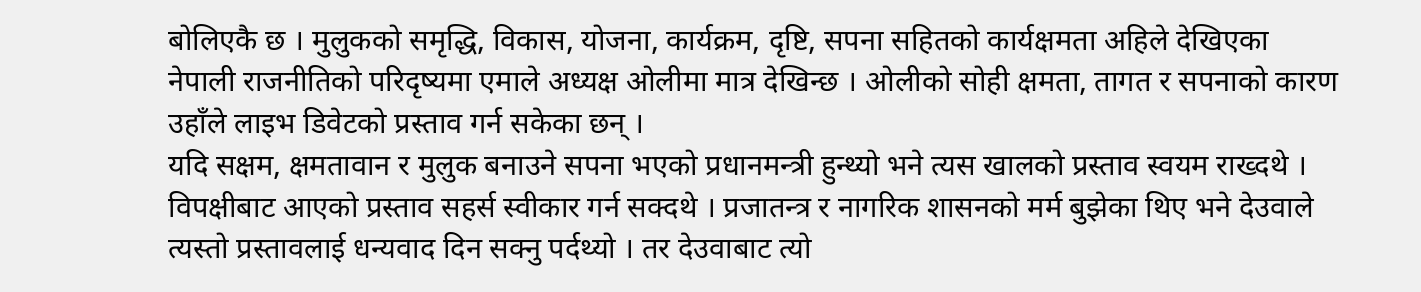बोलिएकै छ । मुलुकको समृद्धि, विकास, योजना, कार्यक्रम, दृष्टि, सपना सहितको कार्यक्षमता अहिले देखिएका नेपाली राजनीतिको परिदृष्यमा एमाले अध्यक्ष ओलीमा मात्र देखिन्छ । ओलीको सोही क्षमता, तागत र सपनाको कारण उहाँले लाइभ डिवेटको प्रस्ताव गर्न सकेका छन् ।
यदि सक्षम, क्षमतावान र मुलुक बनाउने सपना भएको प्रधानमन्त्री हुन्थ्यो भने त्यस खालको प्रस्ताव स्वयम राख्दथे । विपक्षीबाट आएको प्रस्ताव सहर्स स्वीकार गर्न सक्दथे । प्रजातन्त्र र नागरिक शासनको मर्म बुझेका थिए भने देउवाले त्यस्तो प्रस्तावलाई धन्यवाद दिन सक्नु पर्दथ्यो । तर देउवाबाट त्यो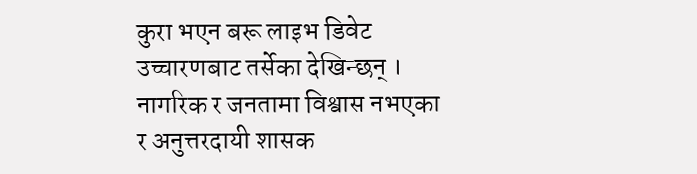कुरा भएन बरू लाइभ डिवेट उच्चारणबाट तर्सेका देखिन्छन् । नागरिक र जनतामा विश्वास नभएका र अनुत्तरदायी शासक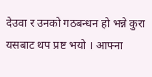देउवा र उनको गठबन्धन हो भन्ने कुरा यसबाट थप प्रष्ट भयो । आफ्ना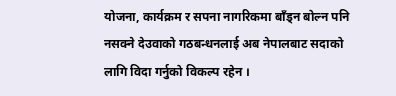योजना, कार्यक्रम र सपना नागरिकमा बाँड्न बोल्न पनि नसक्ने देउवाको गठबन्धनलाई अब नेपालबाट सदाको लागि विदा गर्नुको विकल्प रहेन ।